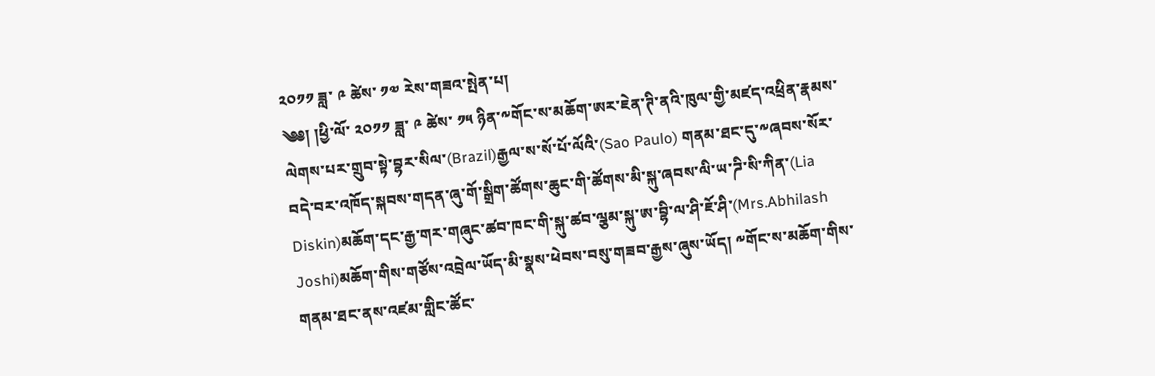༢༠༡༡ ཟླ་ ༩ ཚེས་ ༡༧ རེས་གཟའ་སྤེན་པ།
༄༅། །ཕྱི་ལོ་ ༢༠༡༡ ཟླ་ ༩ ཚེས་ ༡༥ ཉིན་༸གོང་ས་མཆོག་ཨར་ཇེན་ཊི་ནའི་ཁུལ་གྱི་མཛད་འཕྲིན་རྣམས་ལེགས་པར་གྲུབ་སྟེ་བྷར་སིལ་(Brazil)རྒྱལ་ས་སོ་པོ་ལོའི་(Sao Paulo) གནམ་ཐང་དུ་༸ཞབས་སོར་བདེ་བར་འཁོད་སྐབས་གདན་ཞུ་གོ་སྒྲིག་ཚོགས་ཆུང་གི་ཚོགས་མི་སྐུ་ཞབས་ལི་ཡ་ཌི་སི་ཀིན་(Lia Diskin)མཆོག་དང་རྒྱ་གར་གཞུང་ཚབ་ཁང་གི་སྐུ་ཚབ་ལྕམ་སྐུ་ཨ་བྷི་ལ་ཤི་ཇོ་ཤི་(Mrs.Abhilash Joshi)མཆོག་གིས་གཙོས་འབྲེལ་ཡོད་མི་སྣས་ཕེབས་བསུ་གཟབ་རྒྱས་ཞུས་ཡོད། ༸གོང་ས་མཆོག་གིས་གནམ་ཐང་ནས་འཛམ་གླིང་ཚོང་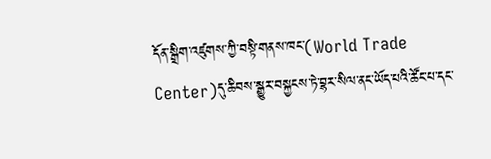དོན་སྒྲིག་འཛུགས་ཀྱི་བསྟི་གནས་ཁང་(World Trade Center)དུ་ཆིབས་སྒྱུར་བསྐྱངས་ཏེ་བྷར་སིལ་ནང་ཡོད་པའི་ཚོང་པ་དང་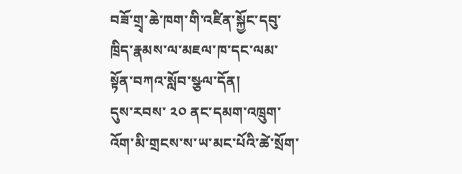བཟོ་གྲྭ་ཆེ་ཁག་གི་འཛིན་སྐྱོང་དབུ་ཁྲིད་རྣམས་ལ་མཇལ་ཁ་དང་ལམ་སྟོན་བཀའ་སློབ་སྩལ་དོན།
དུས་རབས་ ༢༠ ནང་དམག་འཁྲུག་འོག་མི་གྲངས་ས་ཡ་མང་པོའི་ཚེ་སྲོག་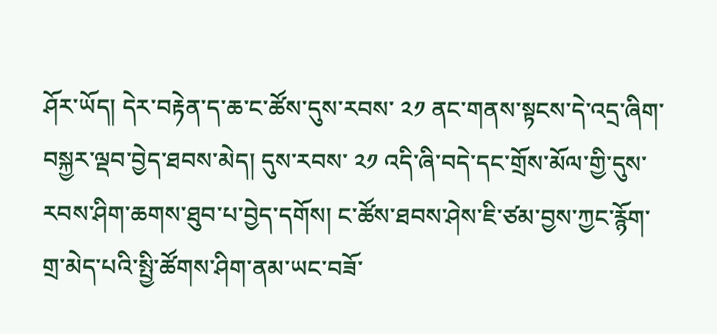ཤོར་ཡོད། དེར་བརྟེན་ད་ཆ་ང་ཚོས་དུས་རབས་ ༢༡ ནང་གནས་སྟངས་དེ་འདྲ་ཞིག་བསྐྱར་ལྡབ་བྱེད་ཐབས་མེད། དུས་རབས་ ༢༡ འདི་ཞི་བདེ་དང་གྲོས་མོལ་གྱི་དུས་རབས་ཤིག་ཆགས་ཐུབ་པ་བྱེད་དགོས། ང་ཚོས་ཐབས་ཤེས་ཇི་ཙམ་བྱས་ཀྱང་རྙོག་གྲ་མེད་པའི་སྤྱི་ཚོགས་ཤིག་ནམ་ཡང་བཟོ་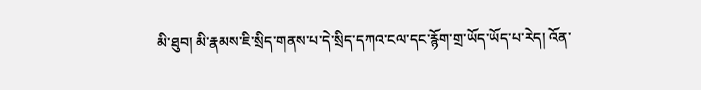མི་ཐུབ། མི་རྣམས་ཇི་སྲིད་གནས་པ་དེ་སྲིད་དཀའ་ངལ་དང་རྙོག་གྲ་ཡོད་ཡོད་པ་རེད། འོན་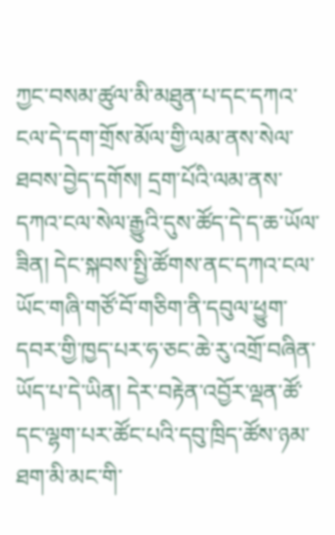ཀྱང་བསམ་ཚུལ་མི་མཐུན་པ་དང་དཀའ་ངལ་དེ་དག་གྲོས་མོལ་གྱི་ལམ་ནས་སེལ་ཐབས་བྱེད་དགོས། དྲག་པོའི་ལམ་ནས་དཀའ་ངལ་སེལ་རྒྱུའི་དུས་ཚོད་དེ་ད་ཆ་ཡོལ་ཟིན། དེང་སྐབས་སྤྱི་ཚོགས་ནང་དཀའ་ངལ་ཡོང་གཞི་གཙོ་བོ་གཅིག་ནི་དབུལ་ཕྱུག་དབར་གྱི་ཁྱད་པར་ཧ་ཅང་ཆེ་རུ་འགྲོ་བཞིན་ཡོད་པ་དེ་ཡིན། དེར་བརྟེན་འབྱོར་ལྡན་ཚོ་དང་ལྷག་པར་ཚོང་པའི་དབུ་ཁྲིད་ཚོས་ཉམ་ཐག་མི་མང་གི་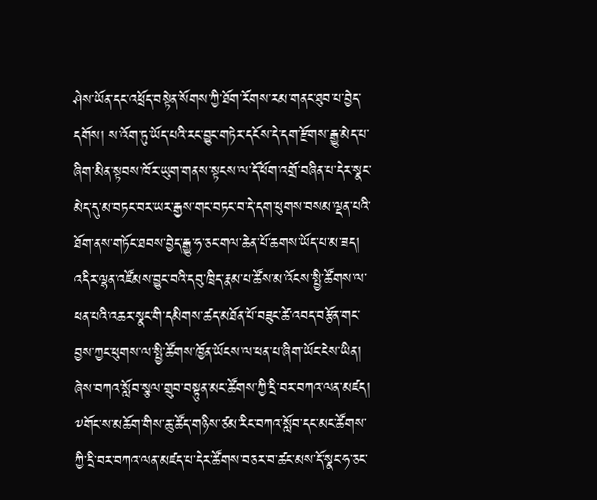ཤེས་ཡོན་དང་འཕྲོད་བསྟེན་སོགས་ཀྱི་ཐོག་རོགས་རམ་གནང་ཐུབ་པ་བྱེད་དགོས། ས་འོག་ཏུ་ཡོད་པའི་རང་བྱུང་གཏེར་དངོས་དེ་དག་རྫོགས་རྒྱུ་མེད་པ་ཞིག་མིན་སྟབས་ཁོར་ཡུག་གནས་སྟངས་ལ་དོ་ཕོག་འགྲོ་བཞིན་པ་དེར་སྣང་མེད་དུ་མ་བཏང་བར་ཡར་རྒྱས་གང་བཏང་བ་དེ་དག་ཕུགས་བསམ་ལྡན་པའི་ཐོག་ནས་གཏོང་ཐབས་བྱེད་རྒྱུ་ཧ་ཅང་གལ་ཆེན་པོ་ཆགས་ཡོད་པ་མ་ཟད། འདིར་ལྷན་འཛོམས་བྱུང་བའི་དབུ་ཁྲིད་རྣམ་པ་ཚོས་མ་འོངས་སྤྱི་ཚོགས་ལ་ཕན་པའི་འཆར་སྣང་གི་དམིགས་ཚད་མཐོན་པོ་བཟུང་ཚེ་འབད་བརྩོན་གང་བྱས་ཀྱང་ཕུགས་ལ་སྤྱི་ཚོགས་ཁྱོན་ཡོངས་ལ་ཕན་པ་ཞིག་ཡོང་ངེས་ཡིན། ཞེས་བཀའ་སློབ་སྩལ་གྲུབ་བསྟུན་མང་ཚོགས་ཀྱི་དྲི་བར་བཀའ་ལན་མཛད། ༸གོང་ས་མཆོག་གིས་ཆུ་ཚོད་གཉིས་ཙམ་རིང་བཀའ་སློབ་དང་མང་ཚོགས་ཀྱི་དྲི་བར་བཀའ་ལན་མཛད་པ་དེར་ཚོགས་བཅར་བ་ཚང་མས་དོ་སྣང་ཧ་ཅང་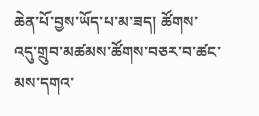ཆེན་པོ་བྱས་ཡོད་པ་མ་ཟད། ཚོགས་འདུ་གྲུབ་མཚམས་ཚོགས་བཅར་བ་ཚང་མས་དགའ་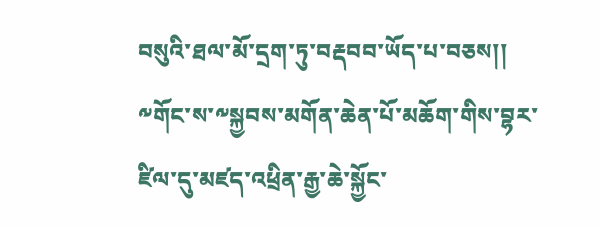བསུའི་ཐལ་མོ་དྲག་ཏུ་བརྡབབ་ཡོད་པ་བཅས།།
༸གོང་ས་༸སྐྱབས་མགོན་ཆེན་པོ་མཆོག་གིས་བྷར་ཛིལ་དུ་མཛད་འཕྲིན་རྒྱ་ཆེ་སྐྱོང་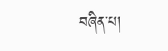བཞིན་པ།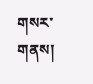གསར་གནས།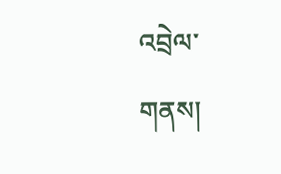འབྲེལ་གནས།